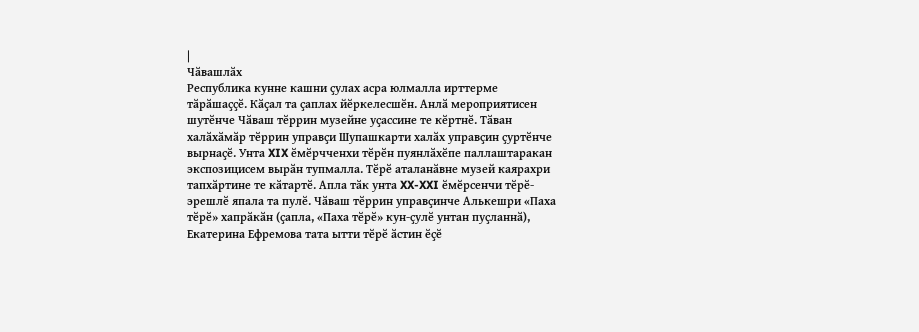|
Чӑвашлӑх
Республика кунне кашни ҫулах асра юлмалла ирттерме тӑрӑшаҫҫӗ. Кӑҫал та ҫаплах йӗркелесшӗн. Анлӑ мероприятисен шутӗнче Чӑваш тӗррин музейне уҫассине те кӗртнӗ. Тӑван халӑхӑмӑр тӗррин управҫи Шупашкарти халӑх управҫин ҫуртӗнче вырнаҫӗ. Унта XIX ӗмӗрчченхи тӗрӗн пуянлӑхӗпе паллаштаракан экспозицисем вырӑн тупмалла. Тӗрӗ аталанӑвне музей каярахри тапхӑртине те кӑтартӗ. Апла тӑк унта XX-XXI ӗмӗрсенчи тӗрӗ-эрешлӗ япала та пулӗ. Чӑваш тӗррин управҫинче Алькешри «Паха тӗрӗ» хапрӑкӑн (ҫапла, «Паха тӗрӗ» кун-ҫулӗ унтан пуҫланнӑ), Екатерина Ефремова тата ытти тӗрӗ ӑстин ӗҫӗ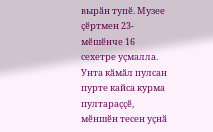вырӑн тупӗ. Музее ҫӗртмен 23-мӗшӗнче 16 сехетре уҫмалла. Унта кӑмӑл пулсан пурте кайса курма пултараҫҫӗ, мӗншӗн тесен уҫнӑ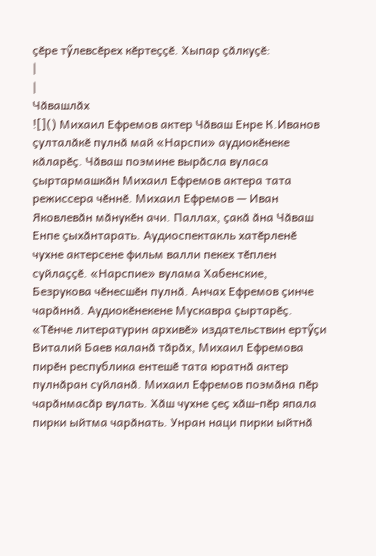ҫӗре тӳлевсӗрех кӗртеҫҫӗ. Хыпар ҫӑлкуҫӗ:
|
|
Чӑвашлӑх
![]() Михаил Ефремов актер Чӑваш Енре К.Иванов ҫулталӑкӗ пулнӑ май «Нарспи» аудиокӗнеке кӑларӗҫ. Чӑваш поэмине вырӑсла вуласа ҫыртармашкӑн Михаил Ефремов актера тата режиссера чӗннӗ. Михаил Ефремов — Иван Яковлевӑн мӑнукӗн ачи. Паллах, ҫакӑ ӑна Чӑваш Енпе ҫыхӑнтарать. Аудиоспектакль хатӗрленӗ чухне актерсене фильм валли пекех тӗплен суйлаҫҫӗ. «Нарспие» вулама Хабенские, Безрукова чӗнесшӗн пулнӑ. Анчах Ефремов ҫинче чарӑннӑ. Аудиокӗнекене Мускавра ҫыртарӗҫ. «Тӗнче литературин архивӗ» издательствин ертӳҫи Виталий Баев каланӑ тӑрӑх, Михаил Ефремова пирӗн республика ентешӗ тата юратнӑ актер пулнӑран суйланӑ. Михаил Ефремов поэмӑна пӗр чарӑнмасӑр вулать. Хӑш чухне ҫеҫ хӑш-пӗр япала пирки ыйтма чарӑнать. Унран наци пирки ыйтнӑ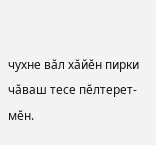чухне вӑл хӑйӗн пирки чӑваш тесе пӗлтерет-мӗн.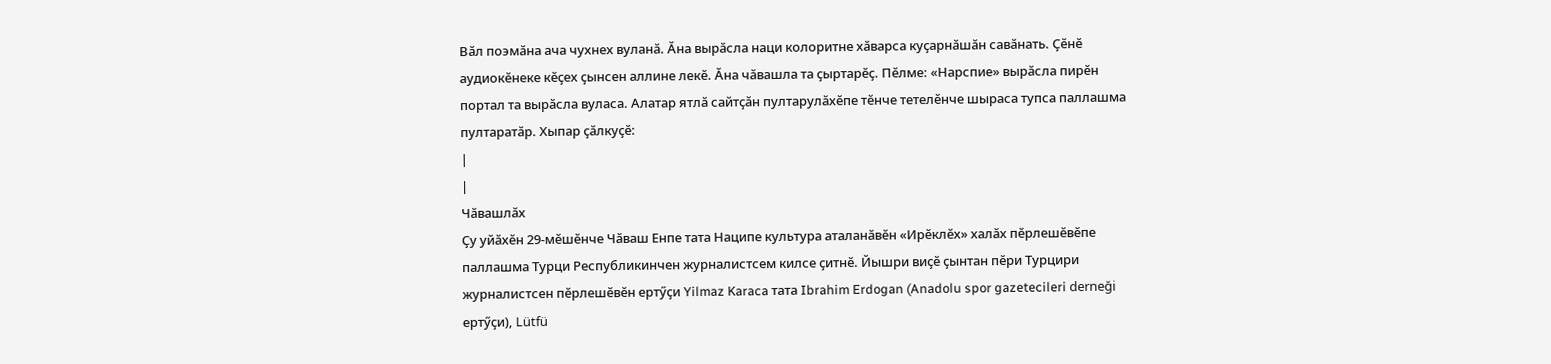Вӑл поэмӑна ача чухнех вуланӑ. Ӑна вырӑсла наци колоритне хӑварса куҫарнӑшӑн савӑнать. Ҫӗнӗ аудиокӗнеке кӗҫех ҫынсен аллине лекӗ. Ӑна чӑвашла та ҫыртарӗҫ. Пӗлме: «Нарспие» вырӑсла пирӗн портал та вырӑсла вуласа. Алатар ятлӑ сайтҫӑн пултарулӑхӗпе тӗнче тетелӗнче шыраса тупса паллашма пултаратӑр. Хыпар ҫӑлкуҫӗ:
|
|
Чӑвашлӑх
Ҫу уйӑхӗн 29-мӗшӗнче Чӑваш Енпе тата Наципе культура аталанӑвӗн «Ирӗклӗх» халӑх пӗрлешӗвӗпе паллашма Турци Республикинчен журналистсем килсе ҫитнӗ. Йышри виҫӗ ҫынтан пӗри Турцири журналистсен пӗрлешӗвӗн ертӳҫи Yilmaz Karaca тата Ibrahim Erdogan (Anadolu spor gazetecileri derneği ертӳҫи), Lütfü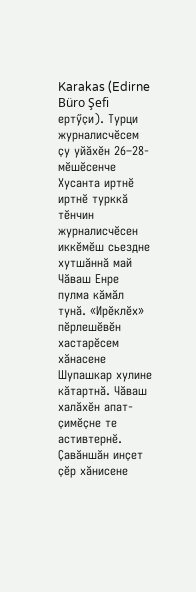Karakas (Edirne Büro Şefi ертӳҫи). Турци журналисчӗсем ҫу уйӑхӗн 26–28-мӗшӗсенче Хусанта иртнӗ иртнӗ турккӑ тӗнчин журналисчӗсен иккӗмӗш сьездне хутшӑннӑ май Чӑваш Енре пулма кӑмӑл тунӑ. «Ирӗклӗх» пӗрлешӗвӗн хастарӗсем хӑнасене Шупашкар хулине кӑтартнӑ. Чӑваш халӑхӗн апат-ҫимӗҫне те астивтернӗ. Ҫавӑншӑн инҫет ҫӗр хӑнисене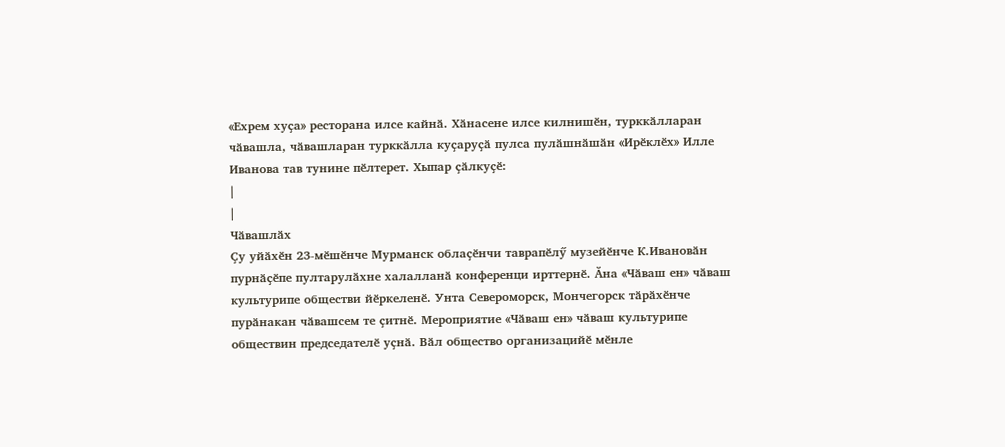«Ехрем хуҫа» ресторана илсе кайнӑ. Хӑнасене илсе килнишӗн, турккӑлларан чӑвашла, чӑвашларан турккӑлла куҫаруҫӑ пулса пулӑшнӑшӑн «Ирӗклӗх» Илле Иванова тав тунине пӗлтерет. Хыпар ҫӑлкуҫӗ:
|
|
Чӑвашлӑх
Ҫу уйӑхӗн 23-мӗшӗнче Мурманск облаҫӗнчи таврапӗлӳ музейӗнче К.Ивановӑн пурнӑҫӗпе пултарулӑхне халалланӑ конференци ирттернӗ. Ӑна «Чӑваш ен» чӑваш культурипе обществи йӗркеленӗ. Унта Североморск, Мончегорск тӑрӑхӗнче пурӑнакан чӑвашсем те ҫитнӗ. Мероприятие «Чӑваш ен» чӑваш культурипе обществин председателӗ уҫнӑ. Вӑл общество организацийӗ мӗнле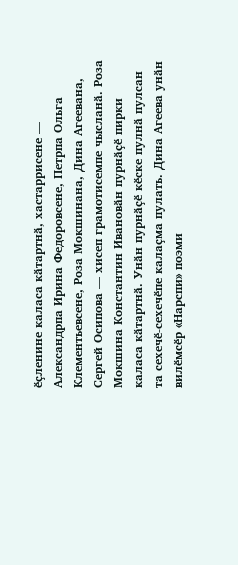ӗҫленине каласа кӑтартнӑ, хастаррисене — Александрпа Ирина Федоровсене, Петрпа Ольга Клементьевсене, Роза Мокшинана, Дина Агеевана, Сергей Осипова — хисеп грамотисемпе чысланӑ. Роза Мокшина Константин Ивановӑн пурнӑҫӗ пирки каласа кӑтартнӑ. Унӑн пурнӑҫӗ кӗске пулнӑ пулсан та сехечӗ-сехечӗпе калаҫма пулать. Дина Агеева унӑн вилӗмсӗр «Нарспи» поэми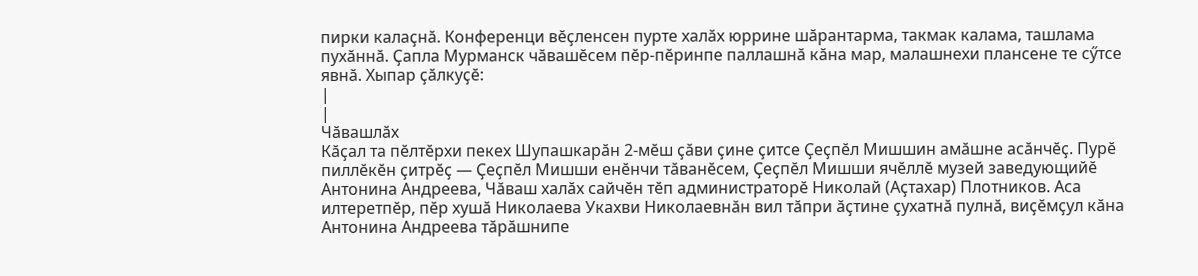пирки калаҫнӑ. Конференци вӗҫленсен пурте халӑх юррине шӑрантарма, такмак калама, ташлама пухӑннӑ. Ҫапла Мурманск чӑвашӗсем пӗр-пӗринпе паллашнӑ кӑна мар, малашнехи плансене те сӳтсе явнӑ. Хыпар ҫӑлкуҫӗ:
|
|
Чӑвашлӑх
Кӑҫал та пӗлтӗрхи пекех Шупашкарӑн 2-мӗш ҫӑви ҫине ҫитсе Ҫеҫпӗл Мишшин амӑшне асӑнчӗҫ. Пурӗ пиллӗкӗн ҫитрӗҫ — Ҫеҫпӗл Мишши енӗнчи тӑванӗсем, Ҫеҫпӗл Мишши ячӗллӗ музей заведующийӗ Антонина Андреева, Чӑваш халӑх сайчӗн тӗп администраторӗ Николай (Аҫтахар) Плотников. Аса илтеретпӗр, пӗр хушӑ Николаева Укахви Николаевнӑн вил тӑпри ӑҫтине ҫухатнӑ пулнӑ, виҫӗмҫул кӑна Антонина Андреева тӑрӑшнипе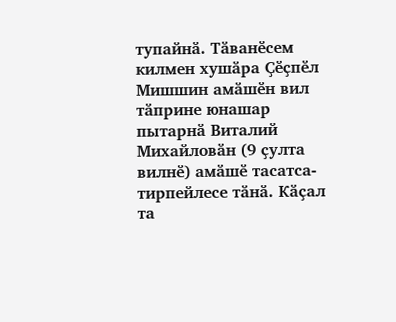тупайнӑ. Тӑванӗсем килмен хушӑра Ҫӗҫпӗл Мишшин амӑшӗн вил тӑприне юнашар пытарнӑ Виталий Михайловӑн (9 ҫулта вилнӗ) амӑшӗ тасатса-тирпейлесе тӑнӑ. Кӑҫал та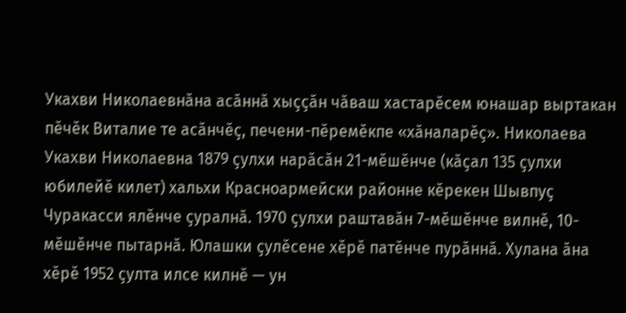Укахви Николаевнӑна асӑннӑ хыҫҫӑн чӑваш хастарӗсем юнашар выртакан пӗчӗк Виталие те асӑнчӗҫ, печени-пӗремӗкпе «хӑналарӗҫ». Николаева Укахви Николаевна 1879 ҫулхи нарӑсӑн 21-мӗшӗнче (кӑҫал 135 ҫулхи юбилейӗ килет) хальхи Красноармейски районне кӗрекен Шывпуҫ Чуракасси ялӗнче ҫуралнӑ. 1970 ҫулхи раштавӑн 7-мӗшӗнче вилнӗ, 10-мӗшӗнче пытарнӑ. Юлашки ҫулӗсене хӗрӗ патӗнче пурӑннӑ. Хулана ӑна хӗрӗ 1952 ҫулта илсе килнӗ — ун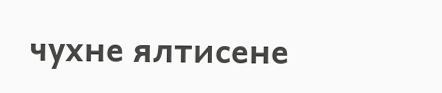чухне ялтисене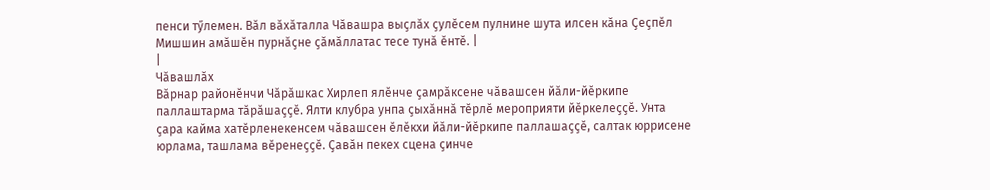пенси тӳлемен. Вӑл вӑхӑталла Чӑвашра выҫлӑх ҫулӗсем пулнине шута илсен кӑна Ҫеҫпӗл Мишшин амӑшӗн пурнӑҫне ҫӑмӑллатас тесе тунӑ ӗнтӗ. |
|
Чӑвашлӑх
Вӑрнар районӗнчи Чӑрӑшкас Хирлеп ялӗнче ҫамрӑксене чӑвашсен йӑли-йӗркипе паллаштарма тӑрӑшаҫҫӗ. Ялти клубра унпа ҫыхӑннӑ тӗрлӗ мероприяти йӗркелеҫҫӗ. Унта ҫара кайма хатӗрленекенсем чӑвашсен ӗлӗкхи йӑли-йӗркипе паллашаҫҫӗ, салтак юррисене юрлама, ташлама вӗренеҫҫӗ. Ҫавӑн пекех сцена ҫинче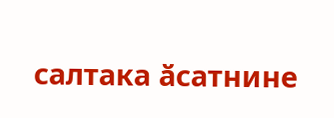салтака ӑсатнине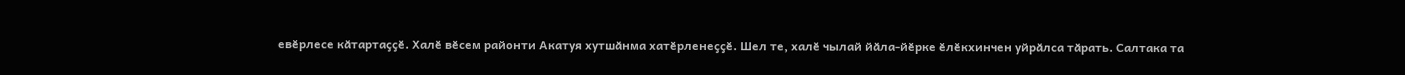евӗрлесе кӑтартаҫҫӗ. Халӗ вӗсем районти Акатуя хутшӑнма хатӗрленеҫҫӗ. Шел те, халӗ чылай йӑла-йӗрке ӗлӗкхинчен уйрӑлса тӑрать. Салтака та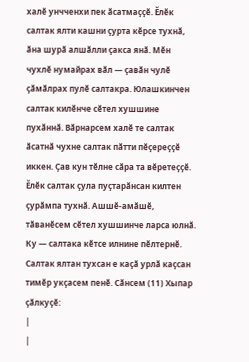халӗ унчченхи пек ӑсатмаҫҫӗ. Ӗлӗк салтак ялти кашни ҫурта кӗрсе тухнӑ, ӑна шурӑ алшӑлли ҫакса янӑ. Мӗн чухлӗ нумайрах вӑл — ҫавӑн чулӗ ҫӑмӑлрах пулӗ салтакра. Юлашкинчен салтак килӗнче сӗтел хушшине пухӑннӑ. Вӑрнарсем халӗ те салтак ӑсатнӑ чухне салтак пӑтти пӗҫереҫҫӗ иккен. Ҫав кун тӗлне сӑра та вӗретеҫҫӗ. Ӗлӗк салтак ҫула пуҫтарӑнсан килтен ҫурӑмпа тухнӑ. Ашшӗ-амӑшӗ, тӑванӗсем сӗтел хушшинче ларса юлнӑ. Ку — салтака кӗтсе илнине пӗлтернӗ. Салтак ялтан тухсан е каҫӑ урлӑ каҫсан тимӗр укҫасем пенӗ. Сӑнсем (11) Хыпар ҫӑлкуҫӗ:
|
|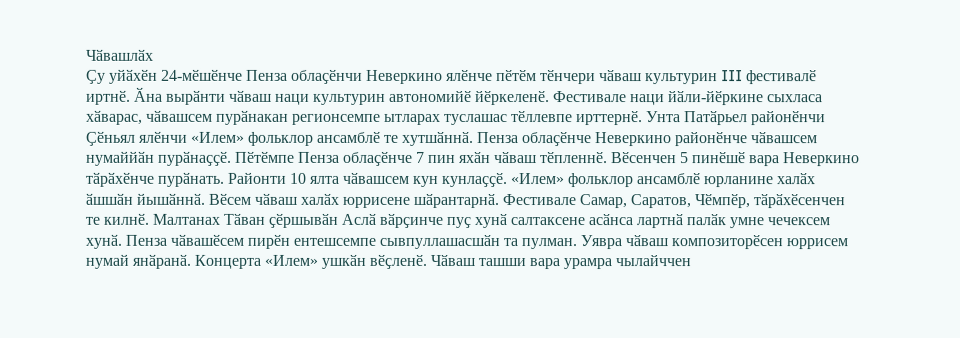Чӑвашлӑх
Ҫу уйӑхӗн 24-мӗшӗнче Пенза облаҫӗнчи Неверкино ялӗнче пӗтӗм тӗнчери чӑваш культурин III фестивалӗ иртнӗ. Ӑна вырӑнти чӑваш наци культурин автономийӗ йӗркеленӗ. Фестивале наци йӑли-йӗркине сыхласа хӑварас, чӑвашсем пурӑнакан регионсемпе ытларах туслашас тӗллевпе ирттернӗ. Унта Патӑрьел районӗнчи Ҫӗньял ялӗнчи «Илем» фольклор ансамблӗ те хутшӑннӑ. Пенза облаҫӗнче Неверкино районӗнче чӑвашсем нумаййӑн пурӑнаҫҫӗ. Пӗтӗмпе Пенза облаҫӗнче 7 пин яхӑн чӑваш тӗпленнӗ. Вӗсенчен 5 пинӗшӗ вара Неверкино тӑрӑхӗнче пурӑнать. Районти 10 ялта чӑвашсем кун кунлаҫҫӗ. «Илем» фольклор ансамблӗ юрланине халӑх ӑшшӑн йышӑннӑ. Вӗсем чӑваш халӑх юррисене шӑрантарнӑ. Фестивале Самар, Саратов, Чӗмпӗр, тӑрӑхӗсенчен те килнӗ. Малтанах Тӑван ҫӗршывӑн Аслӑ вӑрҫинче пуҫ хунӑ салтаксене асӑнса лартнӑ палӑк умне чечексем хунӑ. Пенза чӑвашӗсем пирӗн ентешсемпе сывпуллашасшӑн та пулман. Уявра чӑваш композиторӗсен юррисем нумай янӑранӑ. Концерта «Илем» ушкӑн вӗҫленӗ. Чӑваш ташши вара урамра чылайччен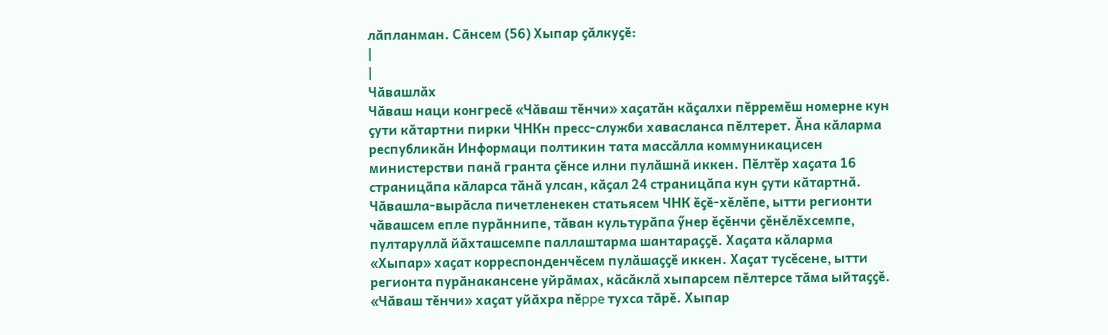лӑпланман. Сӑнсем (56) Хыпар ҫӑлкуҫӗ:
|
|
Чӑвашлӑх
Чӑваш наци конгресӗ «Чӑваш тӗнчи» хаҫатӑн кӑҫалхи пӗрремӗш номерне кун ҫути кӑтартни пирки ЧНКн пресс-служби хавасланса пӗлтерет. Ӑна кӑларма республикӑн Информаци полтикин тата массӑлла коммуникацисен министерстви панӑ гранта ҫӗнсе илни пулӑшнӑ иккен. Пӗлтӗр хаҫата 16 страницӑпа кӑларса тӑнӑ улсан, кӑҫал 24 страницӑпа кун ҫути кӑтартнӑ. Чӑвашла-вырӑсла пичетленекен статьясем ЧНК ӗҫӗ-хӗлӗпе, ытти регионти чӑвашсем епле пурӑннипе, тӑван культурӑпа ӳнер ӗҫӗнчи ҫӗнӗлӗхсемпе, пултаруллӑ йӑхташсемпе паллаштарма шантараҫҫӗ. Хаҫата кӑларма «Хыпар» хаҫат корреспонденчӗсем пулӑшаҫҫӗ иккен. Хаҫат тусӗсене, ытти регионта пурӑнакансене уйрӑмах, кӑсӑклӑ хыпарсем пӗлтерсе тӑма ыйтаҫҫӗ. «Чӑваш тӗнчи» хаҫат уйӑхра nӗppe тухса тӑрӗ. Хыпар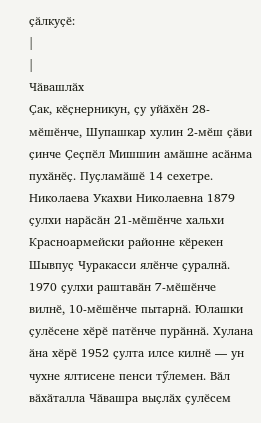ҫӑлкуҫӗ:
|
|
Чӑвашлӑх
Ҫак, кӗҫнерникун, ҫу уйӑхӗн 28-мӗшӗнче, Шупашкар хулин 2-мӗш ҫӑви ҫинче Ҫеҫпӗл Мишшин амӑшне асӑнма пухӑнӗҫ. Пуҫламӑшӗ 14 сехетре. Николаева Укахви Николаевна 1879 ҫулхи нарӑсӑн 21-мӗшӗнче хальхи Красноармейски районне кӗрекен Шывпуҫ Чуракасси ялӗнче ҫуралнӑ. 1970 ҫулхи раштавӑн 7-мӗшӗнче вилнӗ, 10-мӗшӗнче пытарнӑ. Юлашки ҫулӗсене хӗрӗ патӗнче пурӑннӑ. Хулана ӑна хӗрӗ 1952 ҫулта илсе килнӗ — ун чухне ялтисене пенси тӳлемен. Вӑл вӑхӑталла Чӑвашра выҫлӑх ҫулӗсем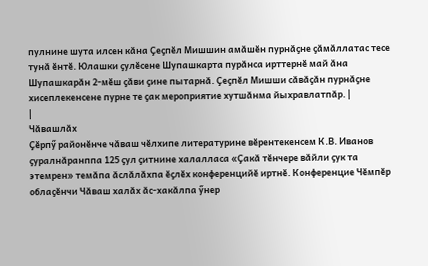пулнине шута илсен кӑна Ҫеҫпӗл Мишшин амӑшӗн пурнӑҫне ҫӑмӑллатас тесе тунӑ ӗнтӗ. Юлашки ҫулӗсене Шупашкарта пурӑнса ирттернӗ май ӑна Шупашкарӑн 2-мӗш ҫӑви ҫине пытарнӑ. Ҫеҫпӗл Мишши сӑвӑҫӑн пурнӑҫне хисеплекенсене пурне те ҫак мероприятие хутшӑнма йыхравлатпӑр. |
|
Чӑвашлӑх
Ҫӗрпӳ районӗнче чӑваш чӗлхипе литературине вӗрентекенсем К.В. Иванов ҫуралнӑранппа 125 ҫул ҫитнине халалласа «Ҫакӑ тӗнчере вӑйли ҫук та этемрен» темӑпа ӑслӑлӑхпа ӗҫлӗх конференцийӗ иртнӗ. Конференцие Чӗмпӗр облаҫӗнчи Чӑваш халӑх ӑс-хакӑлпа ӳнер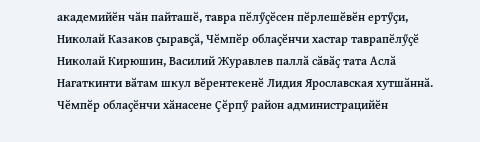академийӗн чӑн пайташӗ, тавра пӗлӳҫӗсен пӗрлешӗвӗн ертӳҫи, Николай Казаков ҫыравҫӑ, Чӗмпӗр облаҫӗнчи хастар таврапӗлӳҫӗ Николай Кирюшин, Василий Журавлев паллӑ сӑвӑҫ тата Аслӑ Нагаткинти вӑтам шкул вӗрентекенӗ Лидия Ярославская хутшӑннӑ. Чӗмпӗр облаҫӗнчи хӑнасене Ҫӗрпӳ район администрацийӗн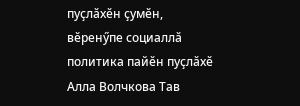пуҫлӑхӗн ҫумӗн, вӗренӳпе социаллӑ политика пайӗн пуҫлӑхӗ Алла Волчкова Тав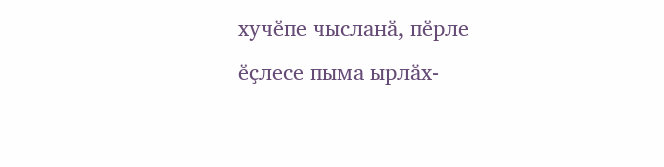хучӗпе чысланӑ, пӗрле ӗҫлесе пыма ырлӑх-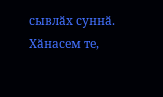сывлӑх суннӑ. Хӑнасем те,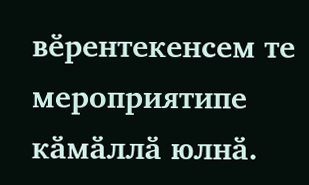вӗрентекенсем те мероприятипе кӑмӑллӑ юлнӑ.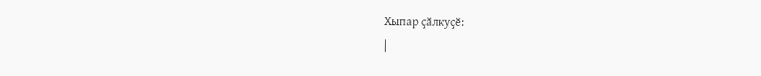Хыпар ҫӑлкуҫӗ:
|